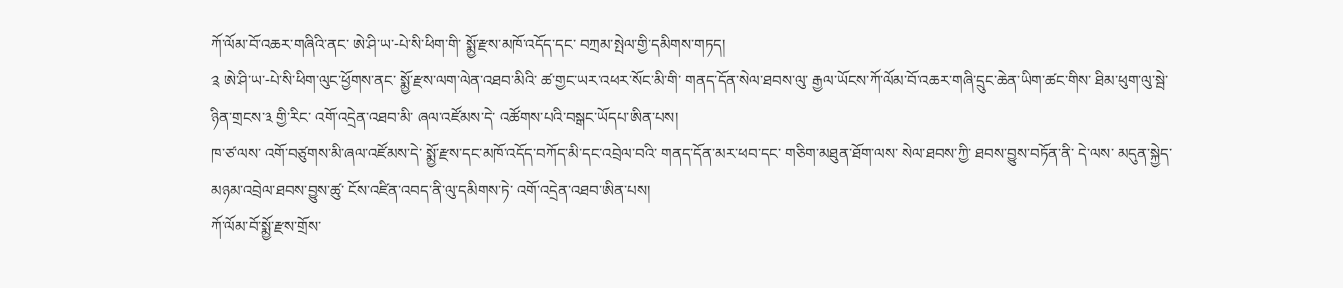ཀོ་ལོམ་བོ་འཆར་གཞིའི་ནང་ ཨེ་ཤི་ཡ་-པེ་སི་ཕིག་གི་ སྨྱོ་རྫས་མཁོ་འདོད་དང་ བཀྲམ་སྤེལ་གྱི་དམིགས་གཏད།
༉ ཨེ་ཤི་ཡ་-པེ་སི་ཕིག་ལུང་ཕྱོགས་ནང་ སྨྱོ་རྫས་ལག་ལེན་འཐབ་མིའི་ ཚ་གྱང་ཡར་འཕར་སོང་མི་གི་ གནད་དོན་སེལ་ཐབས་ལུ་ རྒྱལ་ཡོངས་ཀོ་ལོམ་བོ་འཆར་གཞི་དྲུང་ཆེན་ཡིག་ཚང་གིས་ ཐིམ་ཕུག་ལུ་སྦེ་ ཉིན་གྲངས་༣ གྱི་རིང་ འགོ་འདྲེན་འཐབ་མི་ ཞལ་འཛོམས་དེ་ འཚོགས་པའི་བསྒང་ཡོདཔ་ཨིན་པས།
ཁ་ཙ་ལས་ འགོ་བཙུགས་མི་ཞལ་འཛོམས་དེ་ སྨྱོ་རྫས་དང་མཁོ་འདོད་བཀོད་མི་དང་འབྲེལ་བའི་ གནད་དོན་མར་ཕབ་དང་ གཅིག་མཐུན་ཐོག་ལས་ སེལ་ཐབས་ཀྱི་ ཐབས་བྱུས་བཏོན་ནི་ དེ་ལས་ མདུན་སྐྱེད་མཉམ་འབྲེལ་ཐབས་བྱུས་ཚུ་ ངོས་འཛིན་འབད་ནི་ལུ་དམིགས་ཏེ་ འགོ་འདྲེན་འཐབ་ཨིན་པས།
ཀོ་ལོམ་བོ་སྨྱོ་རྫས་གྲོས་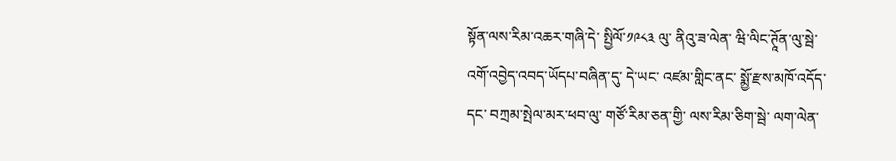སྟོན་ལས་རིམ་འཆར་གཞི་དེ་ སྤྱིལོ་༡༩༨༣ ལུ་ ནིའུ་ཟ་ལེན་ ཝི་ལིང་ཊཱོན་ལུ་སྦེ་ འགོ་འབྱེད་འབད་ཡོདཔ་བཞིན་དུ་ དེ་ཡང་ འཛམ་གླིང་ནང་ སྨྱོ་རྫས་མཁོ་འདོད་དང་ བཀྲམ་སྤེལ་མར་ཕབ་ལུ་ གཙོ་རིམ་ཅན་གྱི་ ལས་རིམ་ཅིག་སྦེ་ ལག་ལེན་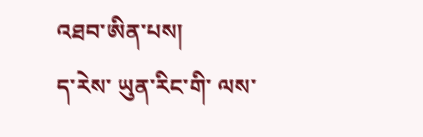འཐབ་ཨིན་པས།
ད་རེས་ ཡུན་རིང་གི་ ལས་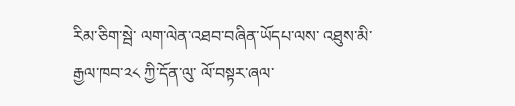རིམ་ཅིག་སྦེ་ ལག་ལེན་འཐབ་བཞིན་ཡོདཔ་ལས་ འཐུས་མི་རྒྱལ་ཁབ་༢༨ ཀྱི་དོན་ལུ་ ལོ་བསྟར་ཞལ་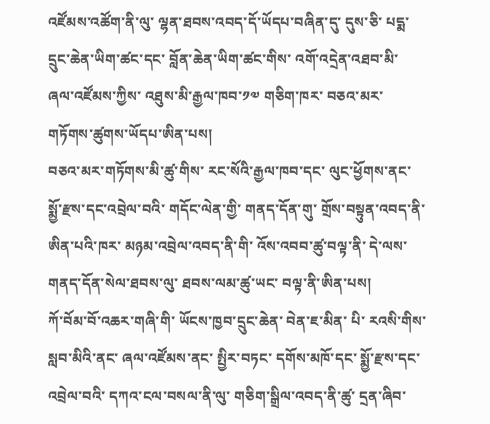འཛོམས་འཚོག་ནི་ལུ་ ལྷན་ཐབས་འབད་དོ་ཡོདཔ་བཞིན་དུ་ དུས་ཅི་ པདྨ་དྲུང་ཆེན་ཡིག་ཚང་དང་ བློན་ཆེན་ཡིག་ཚང་གིས་ འགོ་འདྲེན་འཐབ་མི་ ཞལ་འཛོམས་ཀྱིས་ འཐུས་མི་རྒྱལ་ཁབ་༡༧ གཅིག་ཁར་ བཅའ་མར་གཏོགས་ཚུགས་ཡོདཔ་ཨིན་པས།
བཅའ་མར་གཏོགས་མི་ཚུ་གིས་ རང་སོའི་རྒྱལ་ཁབ་དང་ ལུང་ཕྱོགས་ནང་ སྨྱོ་རྫས་དང་འབྲེལ་བའི་ གདོང་ལེན་གྱི་ གནད་དོན་གུ་ གྲོས་བསྟུན་འབད་ནི་ཨིན་པའི་ཁར་ མཉམ་འབྲེལ་འབད་ནི་གི་ འོས་འབབ་ཚུ་བལྟ་ནི་ དེ་ལས་ གནད་དོན་སེལ་ཐབས་ལུ་ ཐབས་ལམ་ཚུ་ཡང་ བལྟ་ནི་ཨིན་པས།
ཀོ་བོམ་བོ་འཆར་གཞི་གི་ ཡོངས་ཁྱབ་དྲུང་ཆེན་ བེན་ཇ་མིན་ པི་ རའསི་གིས་ སླབ་མིའི་ནང་ ཞལ་འཛོམས་ནང་ སྤྱིར་བཏང་ དགོས་མཁོ་དང་ སྨྱོ་རྫས་དང་འབྲེལ་བའི་ དཀའ་ངལ་བསལ་ནི་ལུ་ གཅིག་སྒྲིལ་འབད་ནི་ཚུ་ དྲན་ཞིབ་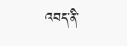འབད་ནི་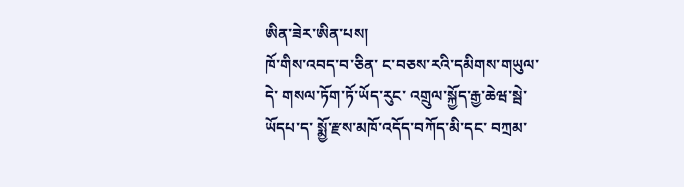ཨིན་ཟེར་ཨིན་པས།
ཁོ་གིས་འབད་བ་ཅིན་ ང་བཅས་རའི་དམིགས་གཡུལ་དེ་ གསལ་ཏོག་ཏོ་ཡོད་རུང་ འགྲུལ་སྐྱོད་རྒྱ་ཆེཝ་སྦེ་ཡོདཔ་ད་ སྨྱོ་རྫས་མཁོ་འདོད་བཀོད་མི་དང་ བཀྲམ་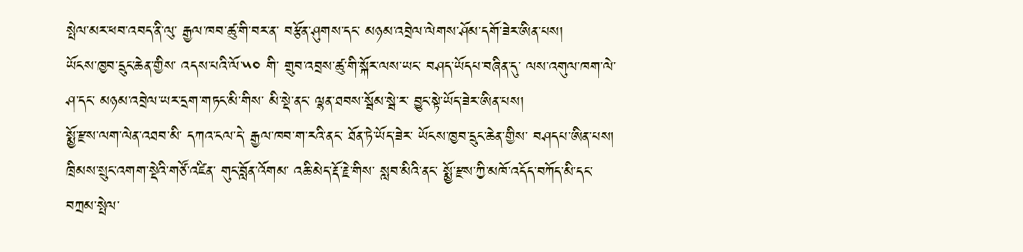སྤེལ་མར་ཕབ་འབད་ནི་ལུ་ རྒྱལ་ཁབ་ཚུ་གི་བར་ན་ བརྩོན་ཤུགས་དང་ མཉམ་འབྲེལ་ལེགས་ཤོམ་དགོ་ཟེར་ཨིན་པས།
ཡོངས་ཁྱབ་དྲུང་ཆེན་གྱིས་ འདས་པའི་ལོ་༥༠ གི་ གྲུབ་འབྲས་ཚུ་གི་སྐོར་ལས་ཡང་ བཤད་ཡོདཔ་བཞིན་དུ་ ལས་འགུལ་ཁག་ལེ་ཤ་དང་ མཉམ་འབྲེལ་ཡར་དྲག་གཏང་མི་གིས་ མི་སྡེ་ནང་ ལྷན་ཐབས་སྦོམ་སྦེ་ར་ བྱུང་སྟེ་ཡོད་ཟེར་ཨིན་པས།
སྨྱོ་རྫས་ལག་ལེན་འཐབ་མི་ དཀའ་ངལ་དེ་ རྒྱལ་ཁབ་ག་རའི་ནང་ ཐོན་ཏེ་ཡོད་ཟེར་ ཡོངས་ཁྱབ་དྲུང་ཆེན་གྱིས་ བཤདཔ་ཨིན་པས།
ཁྲིམས་སྲུང་འགག་སྡེའི་གཙོ་འཛིན་ གུང་བློན་འོགམ་ འཆི་མེད་རྡོ་རྗེ་གིས་ སླབ་མིའི་ནང་ སྨྱོ་རྫས་ཀྱི་མཁོ་འདོད་བཀོད་མི་དང་ བཀྲམ་སྤེལ་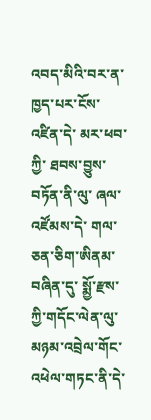འབད་མིའི་བར་ན་ ཁྱད་པར་ངོས་འཛིན་དེ་ མར་ཕབ་ཀྱི་ ཐབས་བྱུས་བཏོན་ནི་ལུ་ ཞལ་འཛོམས་དེ་ གལ་ཅན་ཅིག་ཨིནམ་བཞིན་དུ་ སྨྱོ་རྫས་ཀྱི་གདོང་ལེན་ལུ་ མཉམ་འབྲེལ་གོང་འཕེལ་གཏང་ནི་དེ་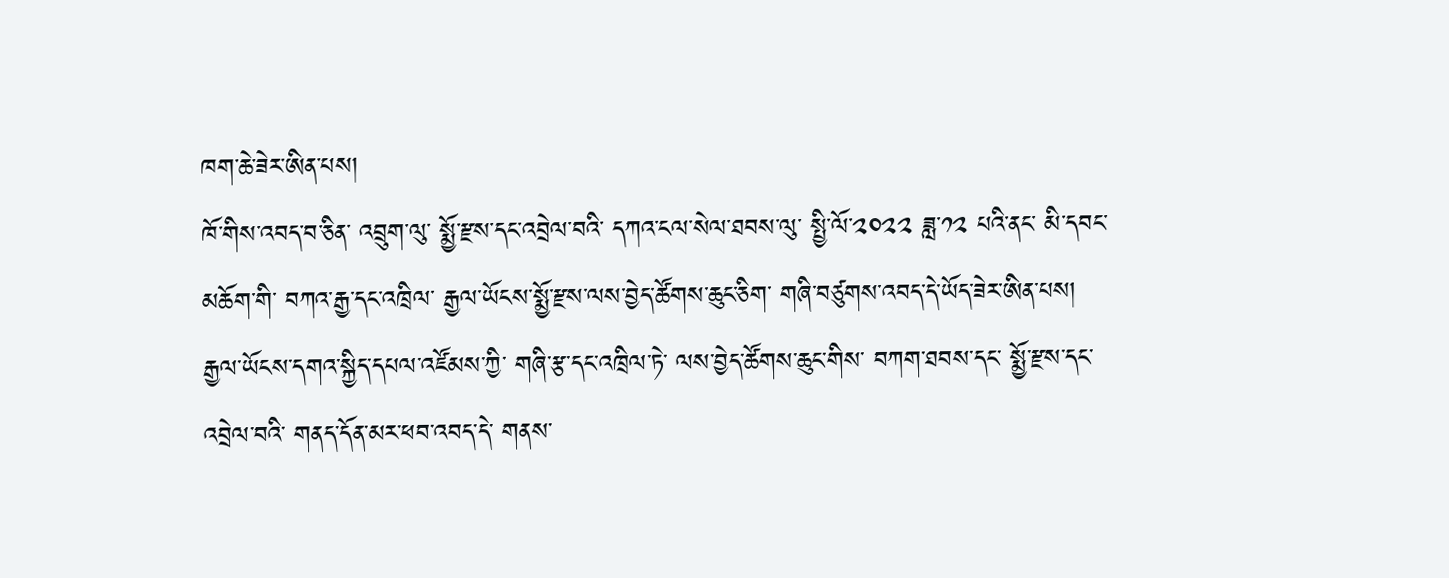ཁག་ཆེ་ཟེར་ཨིན་པས།
ཁོ་གིས་འབད་བ་ཅིན་ འབྲུག་ལུ་ སྨྱོ་རྫས་དང་འབྲེལ་བའི་ དཀའ་ངལ་སེལ་ཐབས་ལུ་ སྤྱི་ལོ་༢༠༢༢ ཟླ་༡༢ པའི་ནང་ མི་དབང་མཆོག་གི་ བཀའ་རྒྱ་དང་འཁྲིལ་ རྒྱལ་ཡོངས་སྨྱོ་རྫས་ལས་བྱེད་ཚོགས་ཆུང་ཅིག་ གཞི་བཙུགས་འབད་དེ་ཡོད་ཟེར་ཨིན་པས།
རྒྱལ་ཡོངས་དགའ་སྐྱིད་དཔལ་འཛོམས་ཀྱི་ གཞི་རྩ་དང་འཁྲིལ་ཏེ་ ལས་བྱེད་ཚོགས་ཆུང་གིས་ བཀག་ཐབས་དང་ སྨྱོ་རྫས་དང་འབྲེལ་བའི་ གནད་དོན་མར་ཕབ་འབད་དེ་ གནས་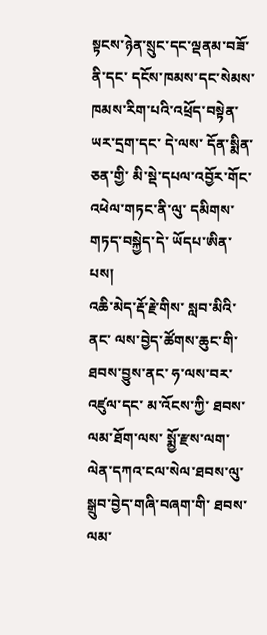སྟངས་ཉེན་སྲུང་དང་ལྡནམ་བཟོ་ནི་དང་ དངོས་ཁམས་དང་སེམས་ཁམས་རིག་པའི་འཕྲོད་བསྟེན་ཡར་དྲག་དང་ དེ་ལས་ དོན་སྨིན་ཅན་གྱི་ མི་སྡེ་དཔལ་འབྱོར་གོང་འཕེལ་གཏང་ནི་ལུ་ དམིགས་གཏད་བསྐྱེད་དེ་ ཡོདཔ་ཨིན་པས།
འཆི་མེད་རྡོ་རྗེ་གིས་ སླབ་མིའི་ནང་ ལས་བྱེད་ཚོགས་ཆུང་གི་ ཐབས་བྱུས་ནང་ ཧ་ལས་བར་འཛུལ་དང་ མ་འོངས་ཀྱི་ ཐབས་ལམ་ཐོག་ལས་ སྨྱོ་རྫས་ལག་ལེན་དཀའ་ངལ་སེལ་ཐབས་ལུ་ སྒྲུབ་བྱེད་གཞི་བཞག་གི་ ཐབས་ལམ་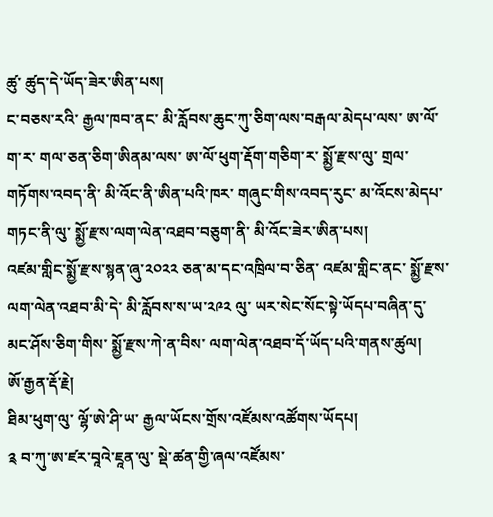ཚུ་ ཚུད་དེ་ཡོད་ཟེར་ཨིན་པས།
ང་བཅས་རའི་ རྒྱལ་ཁབ་ནང་ མི་རློབས་ཆུང་ཀུ་ཅིག་ལས་བརྒལ་མེདཔ་ལས་ ཨ་ལོ་ག་ར་ གལ་ཅན་ཅིག་ཨིནམ་ལས་ ཨ་ལོ་ཕུག་རྡོག་གཅིག་ར་ སྨྱོ་རྫས་ལུ་ གྲལ་གཏོགས་འབད་ནི་ མི་འོང་ནི་ཨིན་པའི་ཁར་ གཞུང་གིས་འབད་རུང་ མ་འོངས་མེདཔ་གཏང་ནི་ལུ་ སྨྱོ་རྫས་ལག་ལེན་འཐབ་བཅུག་ནི་ མི་འོང་ཟེར་ཨིན་པས།
འཛམ་གླིང་སྨྱོ་རྫས་སྙན་ཞུ་༢༠༢༢ ཅན་མ་དང་འཁྲིལ་བ་ཅིན་ འཛམ་གླིང་ནང་ སྨྱོ་རྫས་ལག་ལེན་འཐབ་མི་དེ་ མི་རློབས་ས་ཡ་༢༩༢ ལུ་ ཡར་སེང་སོང་སྟེ་ཡོདཔ་བཞིན་དུ་ མང་ཤོས་ཅིག་གིས་ སྨྱོ་རྫས་ཀེ་ན་བིས་ ལག་ལེན་འཐབ་དོ་ཡོད་པའི་གནས་ཚུལ།
ཨོ་རྒྱན་རྡོ་རྗེ།
ཐིམ་ཕུག་ལུ་ ལྷོ་ཨེ་ཤི་ཡ་ རྒྱལ་ཡོངས་གྲོས་འཛོམས་འཚོགས་ཡོདཔ།
༉ བ་ཀུ་ཨ་ཛར་བཱའེ་ཇཱན་ལུ་ སྡེ་ཚན་གྱི་ཞལ་འཛོམས་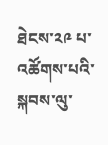ཐེངས་༢༩ པ་འཚོགས་པའི་སྐབས་ལུ་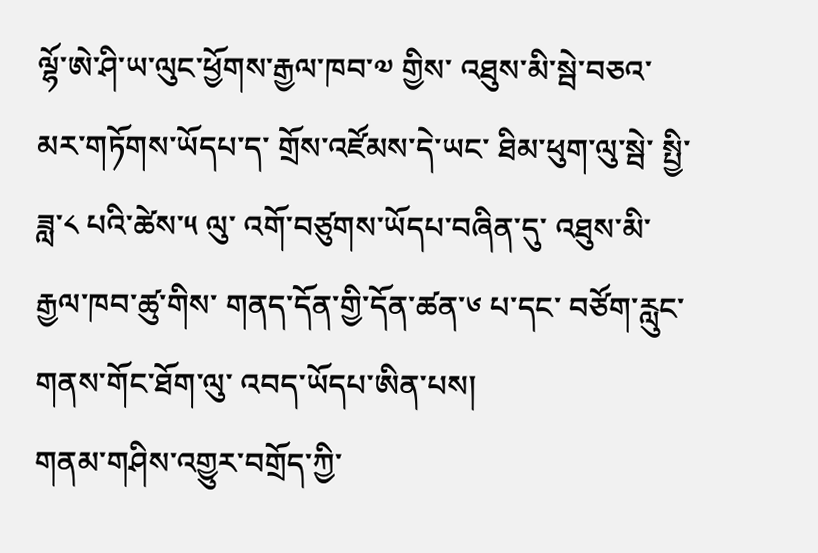ལྷོ་ཨེ་ཤི་ཡ་ལུང་ཕྱོགས་རྒྱལ་ཁབ་༧ གྱིས་ འཐུས་མི་སྦེ་བཅའ་མར་གཏོགས་ཡོདཔ་ད་ གྲོས་འཛོམས་དེ་ཡང་ ཐིམ་ཕུག་ལུ་སྦེ་ སྤྱི་ཟླ་༨ པའི་ཚེས་༥ ལུ་ འགོ་བཙུགས་ཡོདཔ་བཞིན་དུ་ འཐུས་མི་རྒྱལ་ཁབ་ཚུ་གིས་ གནད་དོན་གྱི་དོན་ཚན་༦ པ་དང་ བཙོག་རླུང་གནས་གོང་ཐོག་ལུ་ འབད་ཡོདཔ་ཨིན་པས།
གནམ་གཤིས་འགྱུར་བགྲོད་ཀྱི་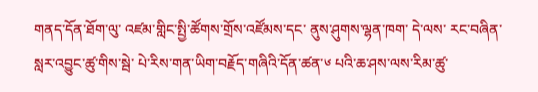གནད་དོན་ཐོག་ལུ་ འཛམ་གླིང་སྤྱི་ཚོགས་གྲོས་འཛོམས་དང་ ནུས་ཤུགས་ལྷན་ཁག་ དེ་ལས་ རང་བཞིན་སླར་འབྱུང་ཚུ་གིས་སྦེ་ པེ་རིས་གན་ཡིག་བརྗོད་གཞིའི་དོན་ཚན་༦ པའི་ཆ་ཤས་ལས་རིམ་ཚུ་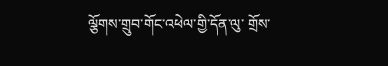ལྕོགས་གྲུབ་གོང་འཕེལ་གྱི་དོན་ལུ་ གྲོས་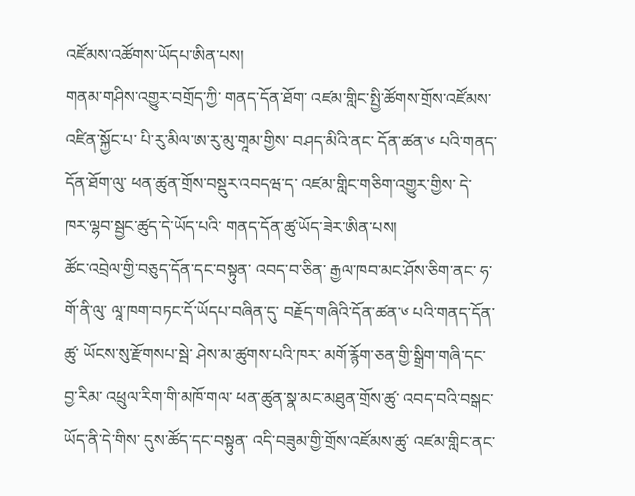འཛོམས་འཚོགས་ཡོདཔ་ཨིན་པས།
གནམ་གཤིས་འགྱུར་བགྲོད་ཀྱི་ གནད་དོན་ཐོག་ འཛམ་གླིང་སྤྱི་ཚོགས་གྲོས་འཛོམས་འཛིན་སྐྱོང་པ་ པི་རུ་མིལ་ཨ་རུ་མུ་གཱམ་གྱིས་ བཤད་མིའི་ནང་ དོན་ཚན་༦ པའི་གནད་དོན་ཐོག་ལུ་ ཕན་ཚུན་གྲོས་བསྡུར་འབདཝ་ད་ འཛམ་གླིང་གཅིག་འགྱུར་གྱིས་ དེ་ཁར་ལྷབ་སྦྱང་ཚུད་དེ་ཡོད་པའི་ གནད་དོན་ཚུ་ཡོད་ཟེར་ཨིན་པས།
ཚོང་འབྲེལ་གྱི་བཅུད་དོན་དང་བསྟུན་ འབད་བ་ཅིན་ རྒྱལ་ཁབ་མང་ཤོས་ཅིག་ནང་ ཧ་གོ་ནི་ལུ་ ལཱ་ཁག་བཏང་དོ་ཡོདཔ་བཞིན་དུ་ བརྗོད་གཞིའི་དོན་ཚན་༦ པའི་གནད་དོན་ཚུ་ ཡོངས་སུ་རྫོགསཔ་སྦེ་ ཤེས་མ་ཚུགས་པའི་ཁར་ མགོ་རྙོག་ཅན་གྱི་སྒྲིག་གཞི་དང་ བྱ་རིམ་ འཕྲུལ་རིག་གི་མཁོ་གལ་ ཕན་ཚུན་སྣ་མང་མཐུན་གྲོས་ཚུ་ འབད་བའི་བསྒང་ཡོད་ནི་དེ་གིས་ དུས་ཚོད་དང་བསྟུན་ འདི་བཟུམ་གྱི་གྲོས་འཛོམས་ཚུ་ འཛམ་གླིང་ནང་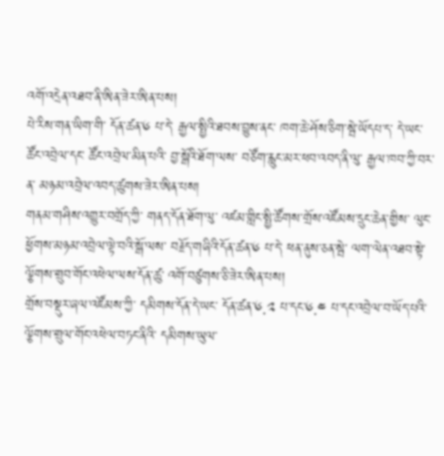འགོ་འདྲེན་འཐབ་ནི་ཨིན་ཟེར་ཨིན་པས།
པེ་རིས་གན་ཡིག་གི་ དོན་ཚན་༦ པ་དེ་ རྒྱལ་སྤྱིའི་ཐབས་བྱུས་ནང་ ཁག་ཆེ་ཤོས་ཅིག་སྦེ་ཡོདཔ་ད་ དེ་ཡང་ ཚོང་འབྲེལ་དང་ ཚོང་འབྲེལ་མིན་པའི་ བྱ་སྒོའི་ཐོག་ལས་ བཙོག་རླུང་མར་ཕབ་འབད་ནི་ལུ་ རྒྱལ་ཁབ་ཀྱི་བར་ན་ མཉམ་འབྲེལ་འབད་ཚུགས་ཟེར་ཨིན་པས།
གནམ་གཤིས་འགྱུར་བགྲོད་ཀྱི་ གནད་དོན་ཐོག་ལུ་ འཛམ་གླིང་སྤྱི་ཚོགས་གྲོས་འཛོམས་དྲུང་ཆེན་གྱིས་ ལུང་ཕྱོགས་མཉམ་འབྲེལ་ལྟེ་བའི་སྒོ་ལས་ བརྗོད་གཞིའི་དོན་ཚན་༦ པ་དེ་ ཕན་ནུས་ཅན་སྦེ་ ལག་ལེན་འཐབ་སྟེ་ ལྕོགས་གྲུབ་གོང་འཕེལ་ལས་དོན་ཚུ་ འགོ་བཙུགས་ཅི་ཟེར་ཨིན་པས།
གྲོས་བསྡུར་ཞལ་འཛོམས་ཀྱི་ དམིགས་དོན་དེ་ཡང་ དོན་ཚན་༦.༢ པ་དང་༦.༤ པ་དང་འབྲེལ་བ་ཡོད་པའི་ ལྕོགས་གྲུལ་གོང་འཕེལ་བཏང་ནིའི་ དམིགས་ཡུལ་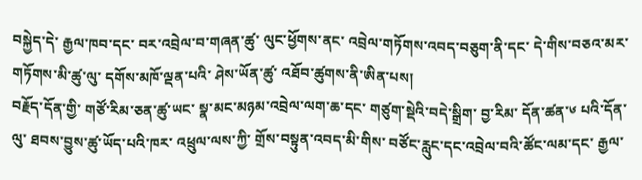བསྐྱེད་དེ་ རྒྱལ་ཁབ་དང་ བར་འབྲེལ་བ་གཞན་ཚུ་ ལུང་ཕྱོགས་ནང་ འབྲེལ་གཏོགས་འབད་བཅུག་ནི་དང་ དེ་གིས་བཅའ་མར་གཏོགས་མི་ཚུ་ལུ་ དགོས་མཁོ་ལྡན་པའི་ ཤེས་ཡོན་ཚུ་ འཐོབ་ཚུགས་ནི་ཨིན་པས།
བརྗོད་དོན་གྱི་ གཙོ་རིམ་ཅན་ཚུ་ཡང་ སྣ་མང་མཉམ་འབྲེལ་ལག་ཆ་དང་ གཙུག་སྡེའི་བདེ་སྒྲིག་ བྱ་རིམ་ དོན་ཚན་༦ པའི་དོན་ལུ་ ཐབས་བྱུས་ཚུ་ཡོད་པའི་ཁར་ འཕྲུལ་ལས་ཀྱི་ གྲོས་བསྟུན་འབད་མི་གིས་ བཙོང་རླུང་དང་འབྲེལ་བའི་ཚོང་ལམ་དང་ རྒྱལ་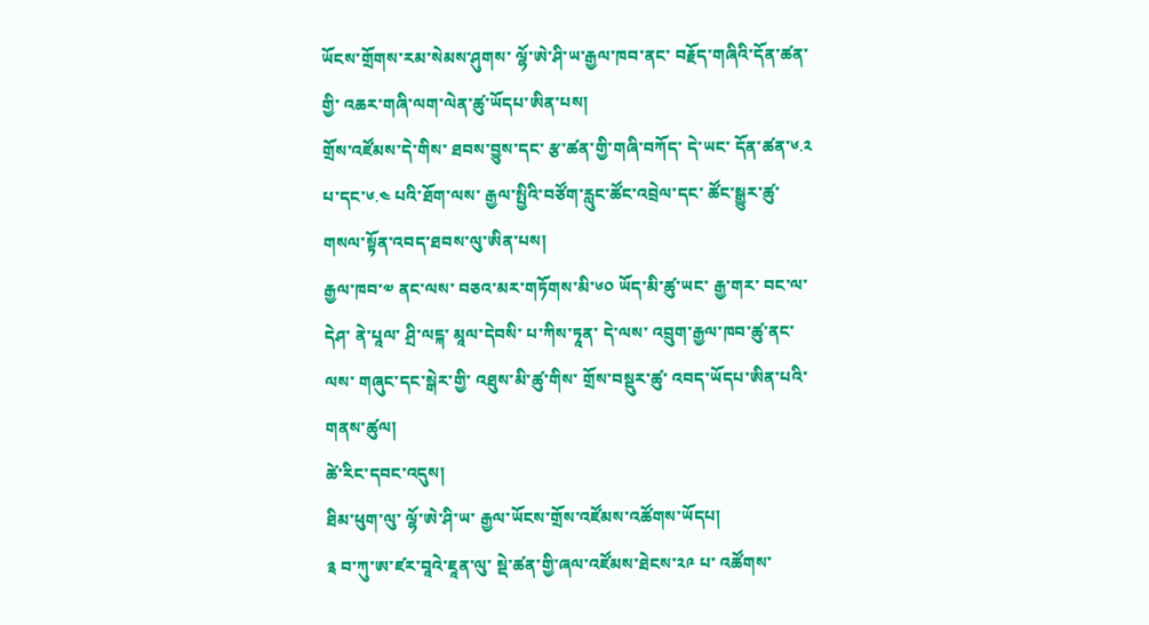ཡོངས་གྲོགས་རམ་སེམས་ཤུགས་ ལྷོ་ཨེ་ཤི་ཡ་རྒྱལ་ཁབ་ནང་ བརྗོད་གཞིའི་དོན་ཚན་གྱི་ འཆར་གཞི་ལག་ལེན་ཚུ་ཡོདཔ་ཨིན་པས།
གྲོས་འཛོམས་དེ་གིས་ ཐབས་བྱུས་དང་ རྩ་ཚན་གྱི་གཞི་བཀོད་ དེ་ཡང་ དོན་ཚན་༦.༢ པ་དང་༦.༤ པའི་ཐོག་ལས་ རྒྱལ་སྤྱིའི་བཙོག་རླུང་ཚོང་འབྲེལ་དང་ ཚོང་སྒྱུར་ཚུ་ གསལ་སྟོན་འབད་ཐབས་ལུ་ཨིན་པས།
རྒྱལ་ཁབ་༧ ནང་ལས་ བཅའ་མར་གཏོགས་མི་༦༠ ཡོད་མི་ཚུ་ཡང་ རྒྱ་གར་ བང་ལ་དེཤ་ ནེ་པཱལ་ ཤྲི་ལངྐ་ མཱལ་དེབསི་ པ་ཀིས་ཏཱན་ དེ་ལས་ འབྲུག་རྒྱལ་ཁབ་ཚུ་ནང་ལས་ གཞུང་དང་སྒེར་གྱི་ འཐུས་མི་ཚུ་གིས་ གྲོས་བསྡུར་ཚུ་ འབད་ཡོདཔ་ཨིན་པའི་གནས་ཚུལ།
ཚེ་རིང་དབང་འདུས།
ཐིམ་ཕུག་ལུ་ ལྷོ་ཨེ་ཤི་ཡ་ རྒྱལ་ཡོངས་གྲོས་འཛོམས་འཚོགས་ཡོདཔ།
༉ བ་ཀུ་ཨ་ཛར་བཱའེ་ཇཱན་ལུ་ སྡེ་ཚན་གྱི་ཞལ་འཛོམས་ཐེངས་༢༩ པ་ འཚོགས་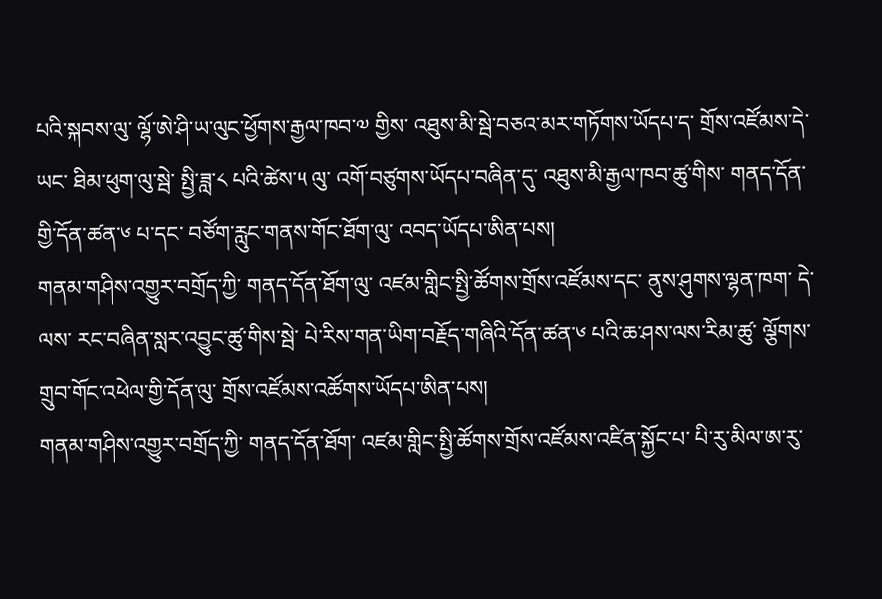པའི་སྐབས་ལུ་ ལྷོ་ཨེ་ཤི་ཡ་ལུང་ཕྱོགས་རྒྱལ་ཁབ་༧ གྱིས་ འཐུས་མི་སྦེ་བཅའ་མར་གཏོགས་ཡོདཔ་ད་ གྲོས་འཛོམས་དེ་ཡང་ ཐིམ་ཕུག་ལུ་སྦེ་ སྤྱི་ཟླ་༨ པའི་ཚེས་༥ ལུ་ འགོ་བཙུགས་ཡོདཔ་བཞིན་དུ་ འཐུས་མི་རྒྱལ་ཁབ་ཚུ་གིས་ གནད་དོན་གྱི་དོན་ཚན་༦ པ་དང་ བཙོག་རླུང་གནས་གོང་ཐོག་ལུ་ འབད་ཡོདཔ་ཨིན་པས།
གནམ་གཤིས་འགྱུར་བགྲོད་ཀྱི་ གནད་དོན་ཐོག་ལུ་ འཛམ་གླིང་སྤྱི་ཚོགས་གྲོས་འཛོམས་དང་ ནུས་ཤུགས་ལྷན་ཁག་ དེ་ལས་ རང་བཞིན་སླར་འབྱུང་ཚུ་གིས་སྦེ་ པེ་རིས་གན་ཡིག་བརྗོད་གཞིའི་དོན་ཚན་༦ པའི་ཆ་ཤས་ལས་རིམ་ཚུ་ ལྕོགས་གྲུབ་གོང་འཕེལ་གྱི་དོན་ལུ་ གྲོས་འཛོམས་འཚོགས་ཡོདཔ་ཨིན་པས།
གནམ་གཤིས་འགྱུར་བགྲོད་ཀྱི་ གནད་དོན་ཐོག་ འཛམ་གླིང་སྤྱི་ཚོགས་གྲོས་འཛོམས་འཛིན་སྐྱོང་པ་ པི་རུ་མིལ་ཨ་རུ་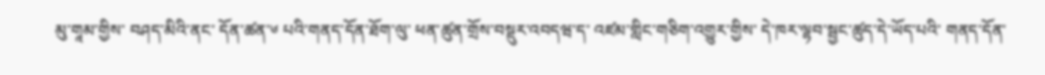མུ་གཱམ་གྱིས་ བཤད་མིའི་ནང་ དོན་ཚན་༦ པའི་གནད་དོན་ཐོག་ལུ་ ཕན་ཚུན་གྲོས་བསྡུར་འབདཝ་ད་ འཛམ་གླིང་གཅིག་འགྱུར་གྱིས་ དེ་ཁར་ལྷབ་སྦྱང་ཚུད་དེ་ཡོད་པའི་ གནད་དོན་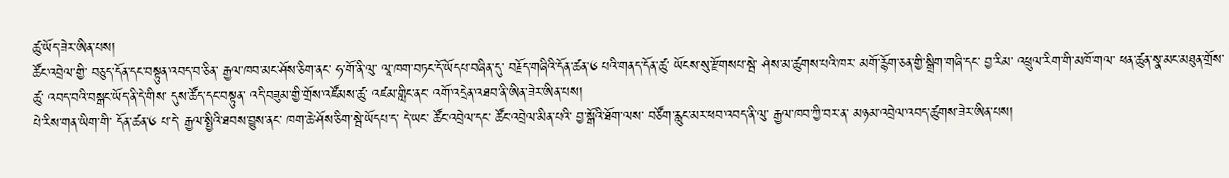ཚུ་ཡོད་ཟེར་ཨིན་པས།
ཚོང་འབྲེལ་གྱི་ བཅུད་དོན་དང་བསྟུན་འབད་བ་ཅིན་ རྒྱལ་ཁབ་མང་ཤོས་ཅིག་ནང་ ཧ་གོ་ནི་ལུ་ ལཱ་ཁག་བཏང་དོ་ཡོདཔ་བཞིན་དུ་ བརྗོད་གཞིའི་དོན་ཚན་༦ པའི་གནད་དོན་ཚུ་ ཡོངས་སུ་རྫོགསཔ་སྦེ་ ཤེས་མ་ཚུགས་པའི་ཁར་ མགོ་རྙོག་ཅན་གྱི་སྒྲིག་གཞི་དང་ བྱ་རིམ་ འཕྲུལ་རིག་གི་མཁོ་གལ་ ཕན་ཚུན་སྣ་མང་མཐུན་གྲོས་ཚུ་ འབད་བའི་བསྒང་ཡོད་ནི་དེ་གིས་ དུས་ཚོད་དང་བསྟུན་ འདི་བཟུམ་གྱི་གྲོས་འཛོམས་ཚུ་ འཛམ་གླིང་ནང་ འགོ་འདྲེན་འཐབ་ནི་ཨིན་ཟེར་ཨིན་པས།
པེ་རིས་གན་ཡིག་གི་ དོན་ཚན་༦ པ་དེ་ རྒྱལ་སྤྱིའི་ཐབས་བྱུས་ནང་ ཁག་ཆེ་ཤོས་ཅིག་སྦེ་ཡོདཔ་ད་ དེ་ཡང་ ཚོང་འབྲེལ་དང་ ཚོང་འབྲེལ་མིན་པའི་ བྱ་སྒོའི་ཐོག་ལས་ བཙོག་རླུང་མར་ཕབ་འབད་ནི་ལུ་ རྒྱལ་ཁབ་ཀྱི་བར་ན་ མཉམ་འབྲེལ་འབད་ཚུགས་ཟེར་ཨིན་པས།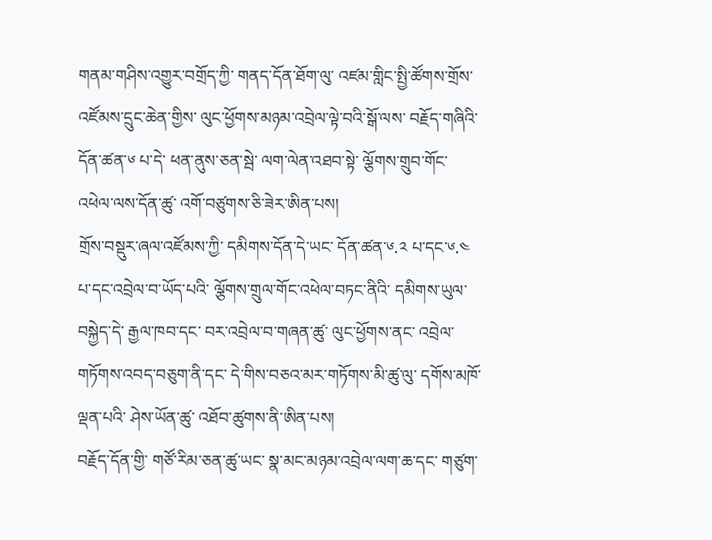གནམ་གཤིས་འགྱུར་བགྲོད་ཀྱི་ གནད་དོན་ཐོག་ལུ་ འཛམ་གླིང་སྤྱི་ཚོགས་གྲོས་འཛོམས་དྲུང་ཆེན་གྱིས་ ལུང་ཕྱོགས་མཉམ་འབྲེལ་ལྟེ་བའི་སྒོ་ལས་ བརྗོད་གཞིའི་དོན་ཚན་༦ པ་དེ་ ཕན་ནུས་ཅན་སྦེ་ ལག་ལེན་འཐབ་སྟེ་ ལྕོགས་གྲུབ་གོང་འཕེལ་ལས་དོན་ཚུ་ འགོ་བཙུགས་ཅི་ཟེར་ཨིན་པས།
གྲོས་བསྡུར་ཞལ་འཛོམས་ཀྱི་ དམིགས་དོན་དེ་ཡང་ དོན་ཚན་༦.༢ པ་དང་༦.༤ པ་དང་འབྲེལ་བ་ཡོད་པའི་ ལྕོགས་གྲུལ་གོང་འཕེལ་བཏང་ནིའི་ དམིགས་ཡུལ་བསྐྱེད་དེ་ རྒྱལ་ཁབ་དང་ བར་འབྲེལ་བ་གཞན་ཚུ་ ལུང་ཕྱོགས་ནང་ འབྲེལ་གཏོགས་འབད་བཅུག་ནི་དང་ དེ་གིས་བཅའ་མར་གཏོགས་མི་ཚུ་ལུ་ དགོས་མཁོ་ལྡན་པའི་ ཤེས་ཡོན་ཚུ་ འཐོབ་ཚུགས་ནི་ཨིན་པས།
བརྗོད་དོན་གྱི་ གཙོ་རིམ་ཅན་ཚུ་ཡང་ སྣ་མང་མཉམ་འབྲེལ་ལག་ཆ་དང་ གཙུག་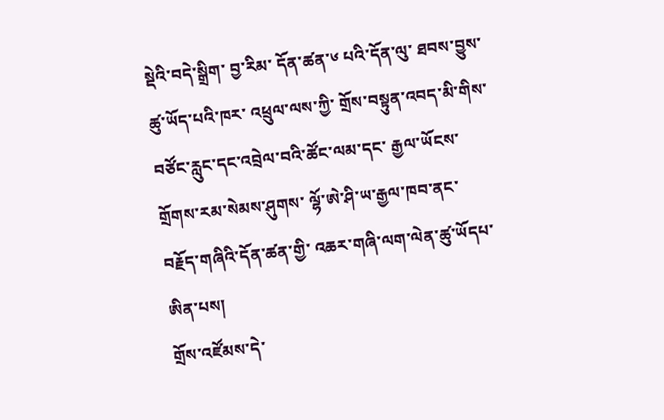སྡེའི་བདེ་སྒྲིག་ བྱ་རིམ་ དོན་ཚན་༦ པའི་དོན་ལུ་ ཐབས་བྱུས་ཚུ་ཡོད་པའི་ཁར་ འཕྲུལ་ལས་ཀྱི་ གྲོས་བསྟུན་འབད་མི་གིས་ བཙོང་རླུང་དང་འབྲེལ་བའི་ཚོང་ལམ་དང་ རྒྱལ་ཡོངས་གྲོགས་རམ་སེམས་ཤུགས་ ལྷོ་ཨེ་ཤི་ཡ་རྒྱལ་ཁབ་ནང་ བརྗོད་གཞིའི་དོན་ཚན་གྱི་ འཆར་གཞི་ལག་ལེན་ཚུ་ཡོདཔ་ཨིན་པས།
གྲོས་འཛོམས་དེ་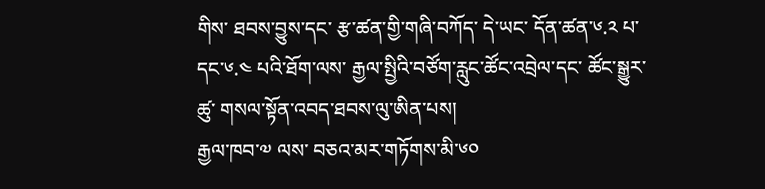གིས་ ཐབས་བྱུས་དང་ རྩ་ཚན་གྱི་གཞི་བཀོད་ དེ་ཡང་ དོན་ཚན་༦.༢ པ་དང་༦.༤ པའི་ཐོག་ལས་ རྒྱལ་སྤྱིའི་བཙོག་རླུང་ཚོང་འབྲེལ་དང་ ཚོང་སྒྱུར་ཚུ་ གསལ་སྟོན་འབད་ཐབས་ལུ་ཨིན་པས།
རྒྱལ་ཁབ་༧ ལས་ བཅའ་མར་གཏོགས་མི་༦༠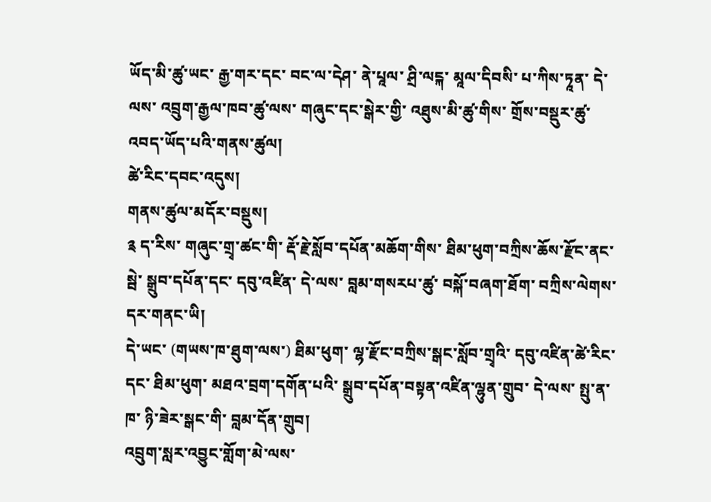ཡོད་མི་ཚུ་ཡང་ རྒྱ་གར་དང་ བང་ལ་དེཤ་ ནེ་པཱལ་ ཤྲི་ལངྐ་ མཱལ་དིབསི་ པ་ཀིས་ཏཱན་ དེ་ལས་ འབྲུག་རྒྱལ་ཁབ་ཚུ་ལས་ གཞུང་དང་སྒེར་གྱི་ འཐུས་མི་ཚུ་གིས་ གྲོས་བསྡུར་ཚུ་ འབད་ཡོད་པའི་གནས་ཚུལ།
ཚེ་རིང་དབང་འདུས།
གནས་ཚུལ་མདོར་བསྡུས།
༉ ད་རིས་ གཞུང་གྲྭ་ཚང་གི་ རྡོ་རྗེ་སློབ་དཔོན་མཆོག་གིས་ ཐིམ་ཕུག་བཀྲིས་ཆོས་རྫོང་ནང་སྦེ་ སྒྲུབ་དཔོན་དང་ དབུ་འཛིན་ དེ་ལས་ བླམ་གསརཔ་ཚུ་ བསྐོ་བཞག་ཐོག་ བཀྲིས་ལེགས་དར་གནང་ཡི།
དེ་ཡང་ (གཡས་ཁ་ཐུག་ལས་) ཐིམ་ཕུག་ ལྷ་རྫོང་བཀྲིས་སྒང་སློབ་གྲྭའི་ དབུ་འཛིན་ཚེ་རིང་དང་ ཐིམ་ཕུག་ མཐའ་བྲག་དགོན་པའི་ སྒྲུབ་དཔོན་བསྟན་འཛིན་ལྷུན་གྲུབ་ དེ་ལས་ སྤུ་ན་ཁ་ ཉི་ཟེར་སྒང་གི་ བླམ་དོན་གྲུབ།
འབྲུག་སླར་འབྱུང་གློག་མེ་ལས་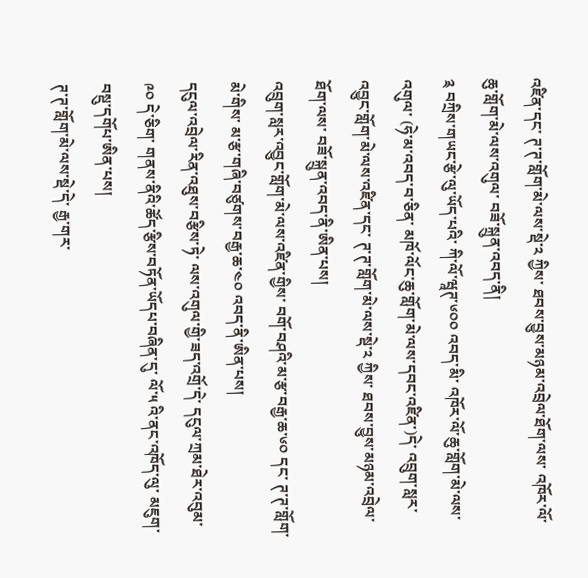འཛིན་དང་ ཊ་ཊ་གློག་མེ་ལས་སྡེ་༢ ཀྱིས་ ཐབས་བྱུས་མཉམ་འབྲེལ་ཐོག་ལས་ འཁོར་ལོ་ཆུ་གློག་མེ་ལས་འགུལ་ བཟོ་སྐྲུན་འབད་ནི།
༉ བཀྲིས་གཡང་རྩེ་ལུ་ཡོད་པའི་ ཀི་ལོ་ཝཱཊ་༦༠༠ འབད་མི་ འཁོར་ལོ་ཆུ་གློག་མེ་ལས་འགུལ་ (ཧེ་མ་འབད་བ་ཅིན་ མཁོ་ལོང་ཆུ་གློག་མེ་ལས་དབང་འཛིན་)དེ་ འབྲུག་སླར་འབྱུང་གློག་མེ་ལས་འཛིན་དང་ ཊ་ཊ་གློག་མེ་ལས་སྡེ་༢ ཀྱིས་ ཐབས་བྱུས་མཉམ་འབྲེལ་ཐོག་ལས་ བཟོ་སྐྲུན་འབད་ནི་ཨིན་པས།
འབྲུག་སླར་འབྱུང་གློག་མེ་ལས་འཛིན་གྱིས་ བགོ་བཤའི་མ་རྩ་བརྒྱ་ཆ་༦༠ དང་ ཊ་ཊ་གློག་མེ་གིས་ མ་རྩ་གཞི་བཙུགས་བརྒྱ་ཆ་༤༠ འབད་ནི་ཨིན་པས།
དངུལ་འབྲེལ་རིན་འཐུས་བརྩིས་ཏེ་ ལས་འགུལ་གྱི་ཟད་འགྲོ་དེ་ དངུལ་ཀྲམ་ཐེར་འབུམ་༩༠ དེ་ཅིག་ གནས་ནིའི་ཚོད་རྩིས་བཏོན་ཡོདཔ་བཞིན་དུ་ ལོ་༥ འི་ནང་འཁོད་ལུ་ མཇུག་བསྡུ་དགོཔ་ཨིན་པས།
ཊ་ཊ་གློག་མེ་ལས་སྡེ་དེ་ རྒྱ་གར་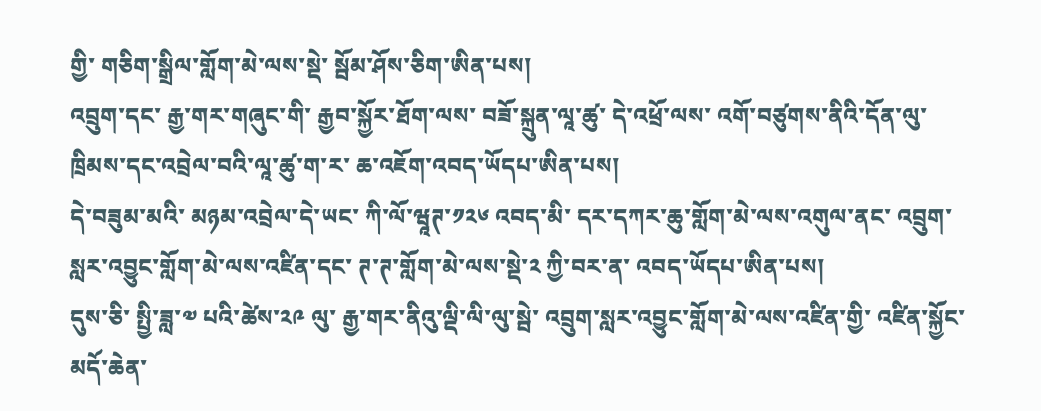གྱི་ གཅིག་སྒྲིལ་གློག་མེ་ལས་སྡེ་ སྦོམ་ཤོས་ཅིག་ཨིན་པས།
འབྲུག་དང་ རྒྱ་གར་གཞུང་གི་ རྒྱབ་སྐྱོར་ཐོག་ལས་ བཟོ་སྐྲུན་ལཱ་ཚུ་ དེ་འཕྲོ་ལས་ འགོ་བཙུགས་ནིའི་དོན་ལུ་ ཁྲིམས་དང་འབྲེལ་བའི་ལཱ་ཚུ་ག་ར་ ཆ་འཇོག་འབད་ཡོདཔ་ཨིན་པས།
དེ་བཟུམ་མའི་ མཉམ་འབྲེལ་དེ་ཡང་ ཀི་ལོ་ཝཱཊ་༡༢༦ འབད་མི་ དར་དཀར་ཆུ་གློག་མེ་ལས་འགུལ་ནང་ འབྲུག་སླར་འབྱུང་གློག་མེ་ལས་འཛིན་དང་ ཊ་ཊ་གློག་མེ་ལས་སྡེ་༢ ཀྱི་བར་ན་ འབད་ཡོདཔ་ཨིན་པས།
དུས་ཅི་ སྤྱི་ཟླ་༧ པའི་ཚེས་༢༩ ལུ་ རྒྱ་གར་ནིའུ་ལྡི་ལི་ལུ་སྦེ་ འབྲུག་སླར་འབྱུང་གློག་མེ་ལས་འཛིན་གྱི་ འཛིན་སྐྱོང་མདོ་ཆེན་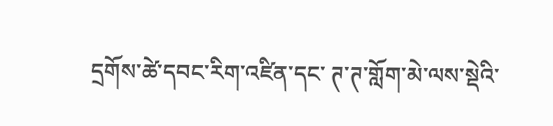དྲགོས་ཚེ་དབང་རིག་འཛིན་དང་ ཊ་ཊ་གློག་མེ་ལས་སྡེའི་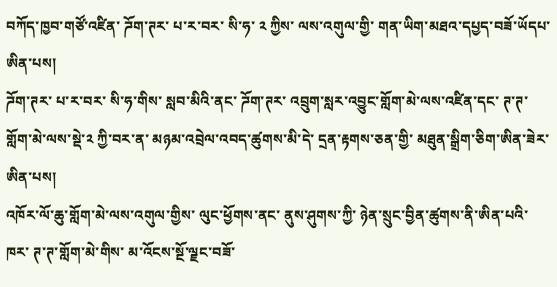བཀོད་ཁྱབ་གཙོ་འཛིན་ ཌོག་ཊར་ པ་ར་བར་ སི་ཧ་ ༢ ཀྱིས་ ལས་འགུལ་གྱི་ གན་ཡིག་མཐའ་དཔྱད་བཟོ་ཡོདཔ་ཨིན་པས།
ཌོག་ཊར་ པ་ར་བར་ སི་ཧ་གིས་ སླབ་མིའི་ནང་ ཌོག་ཊར་ འབྲུག་སླར་འབྱུང་གློག་མེ་ལས་འཛིན་དང་ ཊ་ཊ་གློག་མེ་ལས་སྡེ་༢ ཀྱི་བར་ན་ མཉམ་འབྲེལ་འབད་ཚུགས་མི་དེ་ དྲན་རྟགས་ཅན་གྱི་ མཐུན་སྒྲིག་ཅིག་ཨིན་ཟེར་ཨིན་པས།
འཁོར་ལོ་ཆུ་གློག་མེ་ལས་འགུལ་གྱིས་ ལུང་ཕྱོགས་ནང་ ནུས་ཤུགས་ཀྱི་ ཉེན་སྲུང་བྱིན་ཚུགས་ནི་ཨིན་པའི་ཁར་ ཊ་ཊ་གློག་མེ་གིས་ མ་འོངས་སྔོ་ལྗང་བཟོ་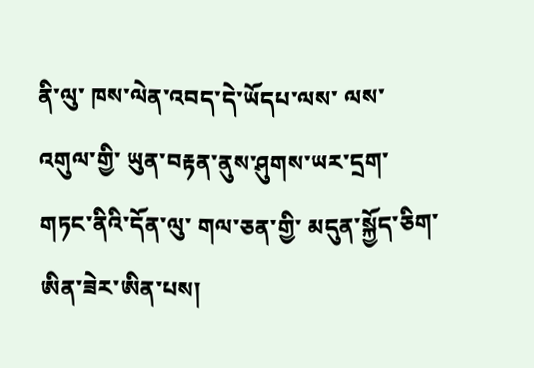ནི་ལུ་ ཁས་ལེན་འབད་དེ་ཡོདཔ་ལས་ ལས་འགུལ་གྱི་ ཡུན་བརྟན་ནུས་ཤུགས་ཡར་དྲག་གཏང་ནིའི་དོན་ལུ་ གལ་ཅན་གྱི་ མདུན་སྐྱོད་ཅིག་ཨིན་ཟེར་ཨིན་པས།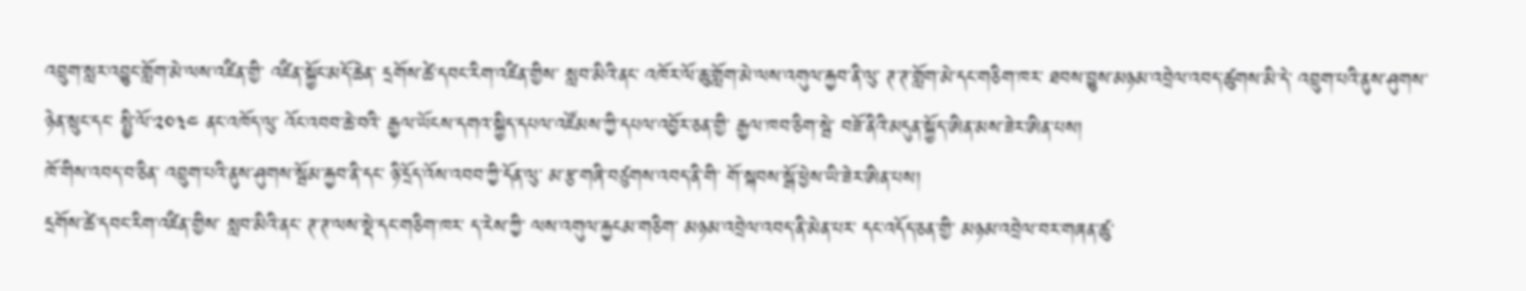འབྲུག་སླར་འབྱུང་གློག་མེ་ལས་འཛིན་གྱི་ འཛིན་སྐྱོང་མདོ་ཆེན་ དྲགོས་ཚེ་དབང་རིག་འཛིན་གྱིས་ སླབ་མིའི་ནང་ འཁོར་ལོ་ཆུ་གློག་མེ་ལས་འགུལ་རྐྱབ་ནི་ལུ་ ཊ་ཊ་གློག་མེ་དང་གཅིག་ཁར་ ཐབས་བྱུས་མཉམ་འབྲེལ་འབད་ཚུགས་མི་དེ་ འབྲུག་པའི་ནུས་ཤུགས་ཉེན་སྲུང་དང་ སྤྱི་ལོ་༢༠༣༤ ནང་འཁོད་ལུ་ འོང་འབབ་ཆེ་བའི་ རྒྱལ་ཡོངས་དགའ་སྐྱིད་དཔལ་འཛོམས་ཀྱི་དཔལ་འབྱོར་ཅན་གྱི་ རྒྱལ་ཁབ་ཅིག་སྦེ་ བཟོ་ནིའི་མདུན་སྐྱོད་ཨིན་མས་ཟེར་ཨིན་པས།
ཁོ་གིས་འབད་བ་ཅིན་ འབྲུག་པའི་ནུས་ཤུགས་སྦོམ་རྐྱབ་ནི་དང་ ཉི་དྲོད་འོས་འབབ་ཀྱི་དོན་ལུ་ མ་རྩ་གཞི་བཙུགས་འབད་ནི་གི་ གོ་སྐབས་སྒོ་ཕྱེས་ཡི་ཟེར་ཨིན་པས།
དྲགོས་ཚེ་དབང་རིག་འཛིན་གྱིས་ སླབ་མིའི་ནང་ ཊ་ཊ་ལས་སྡེ་དང་གཅིག་ཁར་ ད་རེས་ཀྱི་ ལས་འགུལ་རྐྱངམ་གཅིག་ མཉམ་འབྲེལ་འབད་ནི་མེན་པར་ དང་འདོད་ཅན་གྱི་ མཉམ་འབྲེལ་བར་གཞན་ཚུ་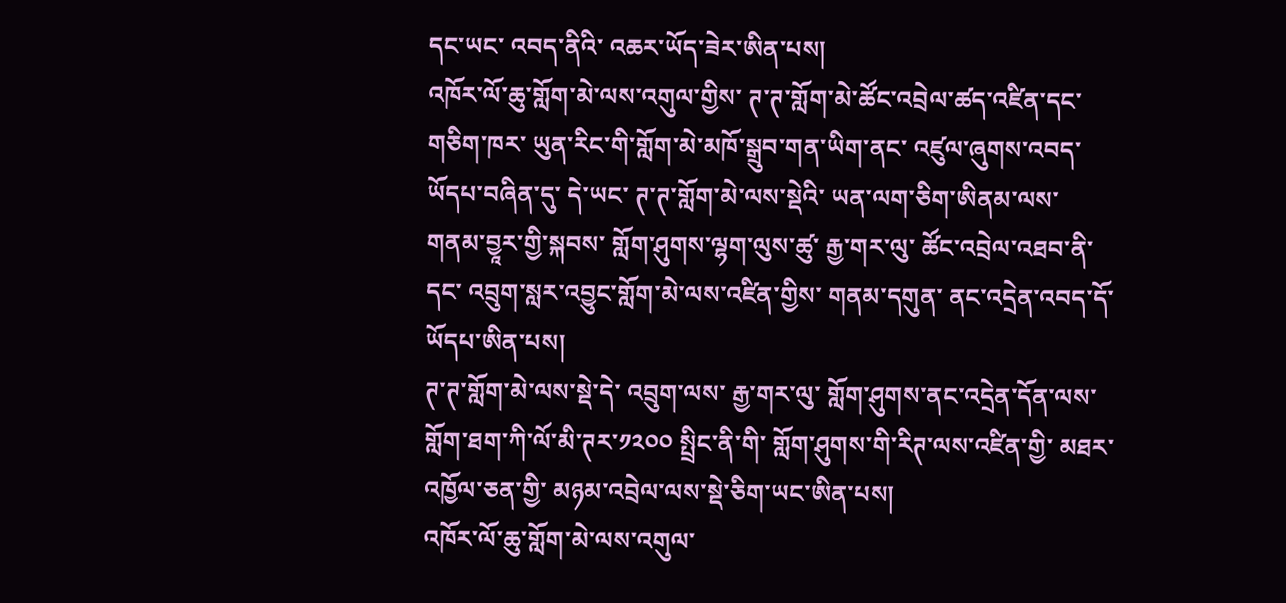དང་ཡང་ འབད་ནིའི་ འཆར་ཡོད་ཟེར་ཨིན་པས།
འཁོར་ལོ་ཆུ་གློག་མེ་ལས་འགུལ་གྱིས་ ཊ་ཊ་གློག་མེ་ཚོང་འབྲེལ་ཚད་འཛིན་དང་གཅིག་ཁར་ ཡུན་རིང་གི་གློག་མེ་མཁོ་སྒྲུབ་གན་ཡིག་ནང་ འཛུལ་ཞུགས་འབད་ཡོདཔ་བཞིན་དུ་ དེ་ཡང་ ཊ་ཊ་གློག་མེ་ལས་སྡེའི་ ཡན་ལག་ཅིག་ཨིནམ་ལས་ གནམ་བྱཱར་གྱི་སྐབས་ གློག་ཤུགས་ལྷག་ལུས་ཚུ་ རྒྱ་གར་ལུ་ ཚོང་འབྲེལ་འཐབ་ནི་དང་ འབྲུག་སླར་འབྱུང་གློག་མེ་ལས་འཛིན་གྱིས་ གནམ་དགུན་ ནང་འདྲེན་འབད་དོ་ཡོདཔ་ཨིན་པས།
ཊ་ཊ་གློག་མེ་ལས་སྡེ་དེ་ འབྲུག་ལས་ རྒྱ་གར་ལུ་ གློག་ཤུགས་ནང་འདྲེན་དོན་ལས་ གློག་ཐག་ཀི་ལོ་མི་ཊར་༡༢༠༠ སྤྲིང་ནི་གི་ གློག་ཤུགས་གི་རིཊ་ལས་འཛིན་གྱི་ མཐར་འཁྱོལ་ཅན་གྱི་ མཉམ་འབྲེལ་ལས་སྡེ་ཅིག་ཡང་ཨིན་པས།
འཁོར་ལོ་ཆུ་གློག་མེ་ལས་འགུལ་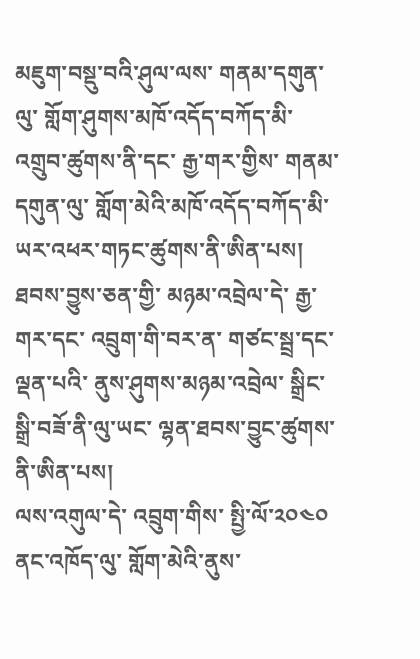མཇུག་བསྡུ་བའི་ཤུལ་ལས་ གནམ་དགུན་ལུ་ གློག་ཤུགས་མཁོ་འདོད་བཀོད་མི་ འགྲུབ་ཚུགས་ནི་དང་ རྒྱ་གར་གྱིས་ གནམ་དགུན་ལུ་ གློག་མེའི་མཁོ་འདོད་བཀོད་མི་ ཡར་འཕར་གཏང་ཚུགས་ནི་ཨིན་པས།
ཐབས་བྱུས་ཅན་གྱི་ མཉམ་འབྲེལ་དེ་ རྒྱ་གར་དང་ འབྲུག་གི་བར་ན་ གཙང་སྦྲ་དང་ལྡན་པའི་ ནུས་ཤུགས་མཉམ་འབྲེལ་ སྒྲིང་སྒྲི་བཟོ་ནི་ལུ་ཡང་ ལྷན་ཐབས་བྱུང་ཚུགས་ནི་ཨིན་པས།
ལས་འགུལ་དེ་ འབྲུག་གིས་ སྤྱི་ལོ་༢༠༤༠ ནང་འཁོད་ལུ་ གློག་མེའི་ནུས་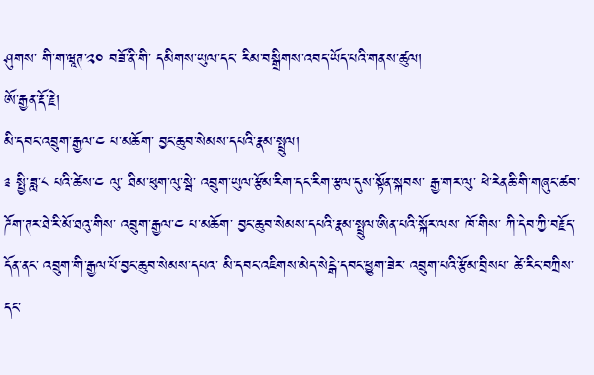ཤུགས་ གི་ག་ཝཱཊ་༢༠ བཟོ་ནི་གི་ དམིགས་ཡུལ་དང་ རིམ་བསྒྲིགས་འབད་ཡོད་པའི་གནས་ཚུལ།
ཨོ་རྒྱན་རྡོ་རྗེ།
མི་དབང་འབྲུག་རྒྱལ་༤ པ་མཆོག་ བྱང་ཆུབ་སེམས་དཔའི་རྣམ་སྤྲུལ།
༉ སྤྱི་ཟླ་༨ པའི་ཚེས་༤ ལུ་ ཐིམ་ཕུག་ལུ་སྦེ་ འབྲུག་ཡུལ་རྩོམ་རིག་དང་རིག་རྩལ་དུས་སྟོན་སྐབས་ རྒྱ་གར་ལུ་ ཕེ་རེནཆི་གི་གཞུང་ཚབ་ ཌོག་ཊར་ཐེ་རི་མོ་ཐའུ་གིས་ འབྲུག་རྒྱལ་༤ པ་མཆོག་ བྱང་ཆུབ་སེམས་དཔའི་རྣམ་སྤྲུལ་ཨིན་པའི་སྐོར་ལས་ ཁོ་གིས་ ཀི་དེབ་ཀྱི་བརྗོད་དོན་ནང་ འབྲུག་གི་རྒྱལ་པོ་བྱང་ཆུབ་སེམས་དཔའ་ མི་དབང་འཇིགས་མེད་སེངྒེ་དབང་ཕྱུག་ཟེར་ འབྲུག་པའི་རྩོམ་བྲིསཔ་ ཚེ་རིང་བཀྲིས་དང་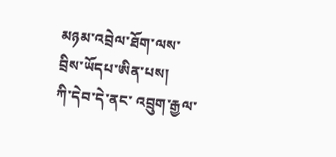མཉམ་འབྲེལ་ཐོག་ལས་ བྲིས་ཡོདཔ་ཨིན་པས།
ཀི་དེབ་དེ་ནང་ འབྲུག་རྒྱལ་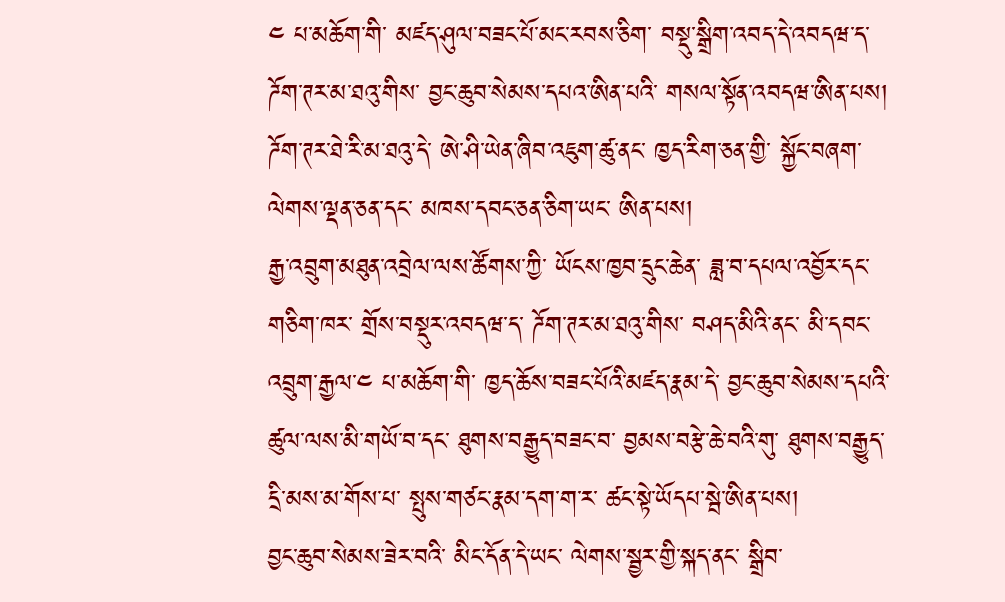༤ པ་མཆོག་གི་ མཛད་ཤུལ་བཟང་པོ་མང་རབས་ཅིག་ བསྡུ་སྒྲིག་འབད་དེ་འབདཝ་ད་ ཌོག་ཊར་མ་ཐའུ་གིས་ བྱང་ཆུབ་སེམས་དཔའ་ཨིན་པའི་ གསལ་སྟོན་འབདཝ་ཨིན་པས།
ཌོག་ཊར་ཐེ་རི་མ་ཐའུ་དེ་ ཨེ་ཤི་ཡེན་ཞིབ་འཇུག་ཚུ་ནང་ ཁྱད་རིག་ཅན་གྱི་ སྐྱོང་བཞག་ལེགས་ལྡན་ཅན་དང་ མཁས་དབང་ཅན་ཅིག་ཡང་ ཨིན་པས།
རྒྱ་འབྲུག་མཐུན་འབྲེལ་ལས་ཚོགས་ཀྱི་ ཡོངས་ཁྱབ་དྲུང་ཆེན་ ཟླ་བ་དཔལ་འབྱོར་དང་གཅིག་ཁར་ གྲོས་བསྡུར་འབདཝ་ད་ ཌོག་ཊར་མ་ཐའུ་གིས་ བཤད་མིའི་ནང་ མི་དབང་འབྲུག་རྒྱལ་༤ པ་མཆོག་གི་ ཁྱད་ཆོས་བཟང་པོའི་མཛད་རྣམ་དེ་ བྱང་ཆུབ་སེམས་དཔའི་ཚུལ་ལས་མི་གཡོ་བ་དང་ ཐུགས་བརྒྱུད་བཟང་བ་ བྱམས་བརྩེ་ཆེ་བའི་གུ་ ཐུགས་བརྒྱུད་དྲི་མས་མ་གོས་པ་ སྤུས་གཙང་རྣམ་དག་ག་ར་ ཚང་སྟེ་ཡོདཔ་སྦེ་ཨིན་པས།
བྱང་ཆུབ་སེམས་ཟེར་བའི་ མིང་དོན་དེ་ཡང་ ལེགས་སྦྱར་གྱི་སྐད་ནང་ སྒྲིབ་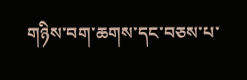གཉིས་བག་ཆགས་དང་བཅས་པ་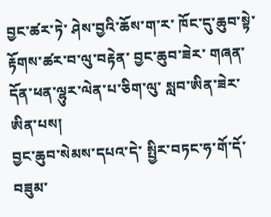བྱང་ཚར་ཏེ་ ཤེས་བྱའི་ཆོས་ག་ར་ ཁོང་དུ་ཆུབ་སྟེ་ རྟོགས་ཚར་བ་ལུ་བརྟེན་ བྱང་ཆུབ་ཟེར་ གཞན་དོན་ཕན་ལྷུར་ལེན་པ་ཅིག་ལུ་ སླབ་ཨིན་ཟེར་ཨིན་པས།
བྱང་ཆུབ་སེམས་དཔའ་དེ་ སྤྱིར་བཏང་ཧ་གོ་དོ་བཟུམ་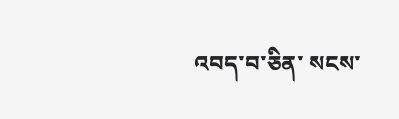འབད་བ་ཅིན་ སངས་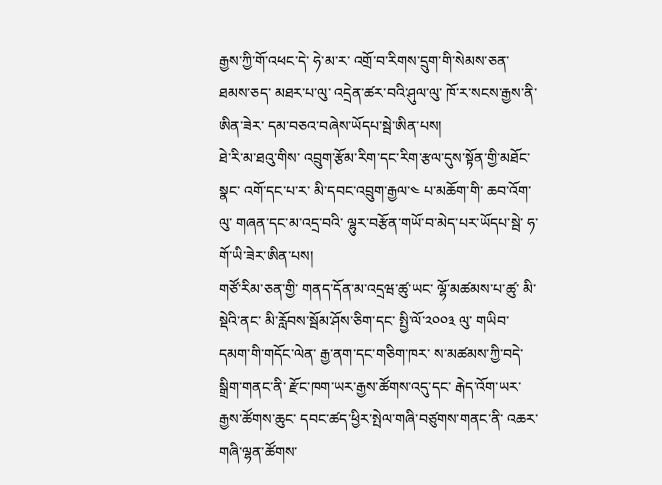རྒྱས་ཀྱི་གོ་འཕང་དེ་ ཧེ་མ་ར་ འགྲོ་བ་རིགས་དྲུག་གི་སེམས་ཅན་ཐམས་ཅད་ མཐར་པ་ལུ་ འདྲེན་ཚར་བའི་ཤུལ་ལུ་ ཁོ་ར་སངས་རྒྱས་ནི་ཨིན་ཟེར་ དམ་བཅའ་བཞེས་ཡོདཔ་སྦེ་ཨིན་པས།
ཐེ་རི་མ་ཐའུ་གིས་ འབྲུག་རྩོམ་རིག་དང་རིག་རྩལ་དུས་སྟོན་གྱི་མཐོང་སྣང་ འགོ་དང་པ་ར་ མི་དབང་འབྲུག་རྒྱལ་༤ པ་མཆོག་གི་ ཆབ་འོག་ལུ་ གཞན་དང་མ་འདྲ་བའི་ ལྷུར་བརྩོན་གཡོ་བ་མེད་པར་ཡོདཔ་སྦེ་ ཧ་གོ་ཡི་ཟེར་ཨིན་པས།
གཙོ་རིམ་ཅན་གྱི་ གནད་དོན་མ་འདྲཝ་ཚུ་ཡང་ ལྷོ་མཚམས་པ་ཚུ་ མི་སྡེའི་ནང་ མི་རློབས་སྦོམ་ཤོས་ཅིག་དང་ སྤྱི་ལོ་༢༠༠༣ ལུ་ གཡིབ་དམག་གི་གདོང་ལེན་ རྒྱ་ནག་དང་གཅིག་ཁར་ ས་མཚམས་ཀྱི་བདེ་སྒྲིག་གནང་ནི་ རྫོང་ཁག་ཡར་རྒྱས་ཚོགས་འདུ་དང་ རྒེད་འོག་ཡར་རྒྱས་ཚོགས་ཆུང་ དབང་ཚད་ཕྱིར་སྤེལ་གཞི་བཙུགས་གནང་ནི་ འཆར་གཞི་ལྷན་ཚོགས་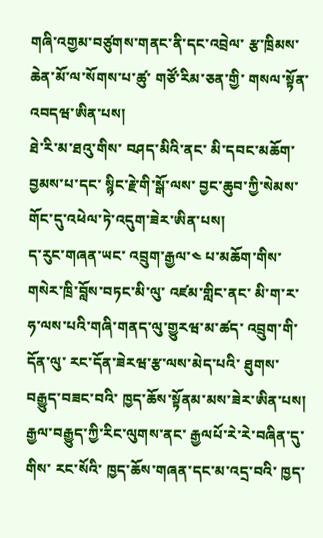གཞི་འགྱམ་བཙུགས་གནང་ནི་དང་འབྲེལ་ རྩ་ཁྲིམས་ཆེན་མོ་ལ་སོགས་པ་ཚུ་ གཙོ་རིམ་ཅན་གྱི་ གསལ་སྟོན་འབདཝ་ཨིན་པས།
ཐེ་རི་མ་ཐའུ་གིས་ བཤད་མིའི་ནང་ མི་དབང་མཆོག་ བྱམས་པ་དང་ སྙིང་རྗེ་གི་སྒོ་ལས་ བྱང་ཆུབ་ཀྱི་སེམས་ གོང་དུ་འཕེལ་ཏེ་འདུག་ཟེར་ཨིན་པས།
ད་རུང་གཞན་ཡང་ འབྲུག་རྒྱལ་༤ པ་མཆོག་གིས་ གསེར་ཁྲི་བློས་བཏང་མི་ལུ་ འཛམ་གླིང་ནང་ མི་ག་ར་ ཧ་ལས་པའི་གཞི་གནད་ལུ་གྱུརཝ་མ་ཚད་ འབྲུག་གི་དོན་ལུ་ རང་དོན་ཟེརཝ་རྩ་ལས་མེད་པའི་ ཐུགས་བརྒྱུད་བཟང་བའི་ ཁྱད་ཆོས་སྟོནམ་མས་ཟེར་ཨིན་པས།
རྒྱལ་བརྒྱུད་ཀྱི་རིང་ལུགས་ནང་ རྒྱལཔོ་རེ་རེ་བཞིན་དུ་གིས་ རང་སོའི་ ཁྱད་ཆོས་གཞན་དང་མ་འདྲ་བའི་ ཁྱད་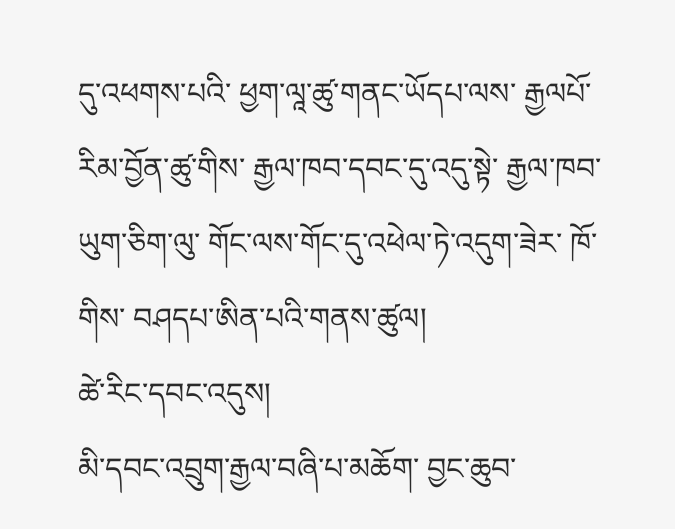དུ་འཕགས་པའི་ ཕྱག་ལཱ་ཚུ་གནང་ཡོདཔ་ལས་ རྒྱལཔོ་རིམ་བྱོན་ཚུ་གིས་ རྒྱལ་ཁབ་དབང་དུ་འདུ་སྟེ་ རྒྱལ་ཁབ་ཡུག་ཅིག་ལུ་ གོང་ལས་གོང་དུ་འཕེལ་ཏེ་འདུག་ཟེར་ ཁོ་གིས་ བཤདཔ་ཨིན་པའི་གནས་ཚུལ།
ཚེ་རིང་དབང་འདུས།
མི་དབང་འབྲུག་རྒྱལ་བཞི་པ་མཆོག་ བྱང་ཆུབ་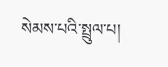སེམས་པའི་སྤྲུལ་པ།